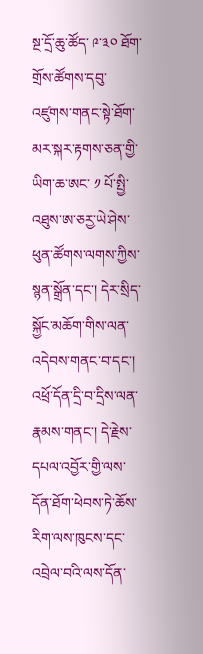སྔ་དྲོ་ཆུ་ཚོད་ ༩་༣༠ ཐོག་གྲོས་ཚོགས་དབུ་འཛུགས་གནང་སྟེ་ཐོག་མར་སྐར་རྟགས་ཅན་གྱི་ཡིག་ཆ་ཨང་ ༡ པོ་སྤྱི་འཐུས་ཨ་ཅརྱ་ཡེ་ཤེས་ཕུན་ཚོགས་ལགས་ཀྱིས་སྙན་སྒྲོན་དང་། དེར་སྲིད་སྐྱོང་མཆོག་གིས་ལན་འདེབས་གནང་བ་དང་། འཕྲོ་དོན་དྲི་བ་དྲིས་ལན་རྣམས་གནང་། དེ་རྗེས་དཔལ་འབྱོར་གྱི་ལས་དོན་ཐོག་ཕེབས་ཏེ་ཆོས་རིག་ལས་ཁུངས་དང་འབྲེལ་བའི་ལས་དོན་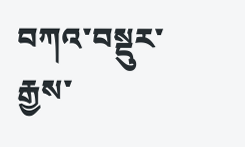བཀའ་བསྡུར་རྒྱས་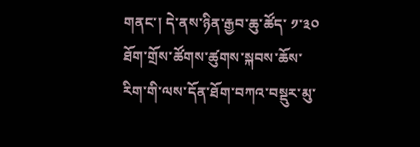གནང་། དེ་ནས་ཉིན་རྒྱབ་ཆུ་ཚོད་ ༡་༣༠ ཐོག་གྲོས་ཚོགས་ཚུགས་སྐབས་ཆོས་རིག་གི་ལས་དོན་ཐོག་བཀའ་བསྡུར་མུ་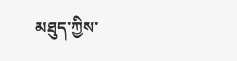མཐུད་ཀྱིས་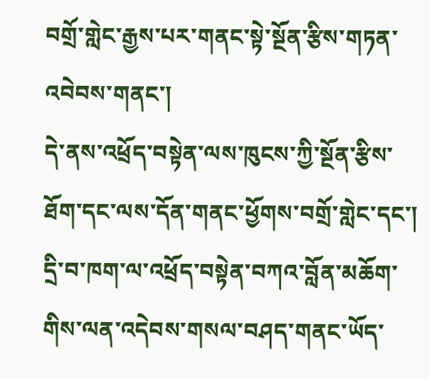བགྲོ་གླེང་རྒྱས་པར་གནང་སྟེ་སྔོན་རྩིས་གཏན་འབེབས་གནང་།
དེ་ནས་འཕྲོད་བསྟེན་ལས་ཁུངས་ཀྱི་སྔོན་རྩིས་ཐོག་དང་ལས་དོན་གནང་ཕྱོགས་བགྲོ་གླེང་དང་། དྲི་བ་ཁག་ལ་འཕྲོད་བསྟེན་བཀའ་བློན་མཆོག་གིས་ལན་འདེབས་གསལ་བཤད་གནང་ཡོད་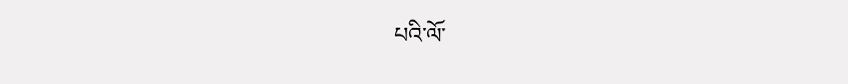པའི་ལོ་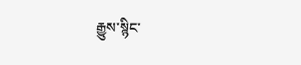རྒྱུས་སྙིང་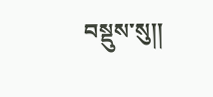བསྡུས་སུ།།